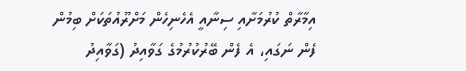އިމާރާތް ކުރުމަށާއި ސިނާއީ އެހެނިހެން މަށްރޫއުތަކަށް ބިމުން ފެން ނަގައި، އެ ފެން ބޭރުކުރުމުގެ ގަވާއިދު (ގަވާއިދު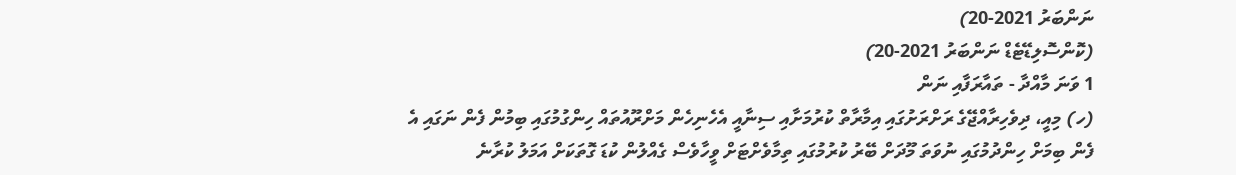ނަންބަރު 2021-20)
(ކޮންސޮލިޑޭޓެޑް ނަންބަރު 2021-20)
1 ވަނަ މާއްދާ - ތައާރަފާއި ނަން
(ހ) މިއީ، ދިވެހިރާއްޖޭގެ ރަށްރަށުގައި އިމާރާތް ކުރުމަށާއި ސިނާއީ އެހެނިހެން މަށްރޫއުތައް ހިންގުމުގައި ބިމުން ފެން ނަގައި އެ ފެން ބިމަށް ހިންދުމުގައި ނުވަތަ މޫދަށް ބޭރު ކުރުމުގައި ތިމާވެށްޓަށް ވީހާވެސް ގެއްލުން ކުޑަ ގޮތަކަށް އަމަލު ކުރާނެ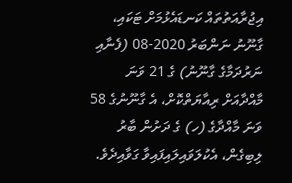އިޖުރާއަތުތައް ކަނޑައެޅުމަށް ޓަކައި، ގާނޫނު ނަންބަރު 2020-08 (ފެނާއި ނަރުދަމާގެ ގާނޫނު) ގެ 21 ވަނަ މާއްދާއަށް ރިއާޔަތްކޮށް، އެ ގާނޫނުގެ 58 ވަނަ މާއްދާގެ (ހ) ގެ ދަށުން ބާރު ލިބިގެން، އެކުލަވައިލައިފައިވާ ގަވާއިދެވެ.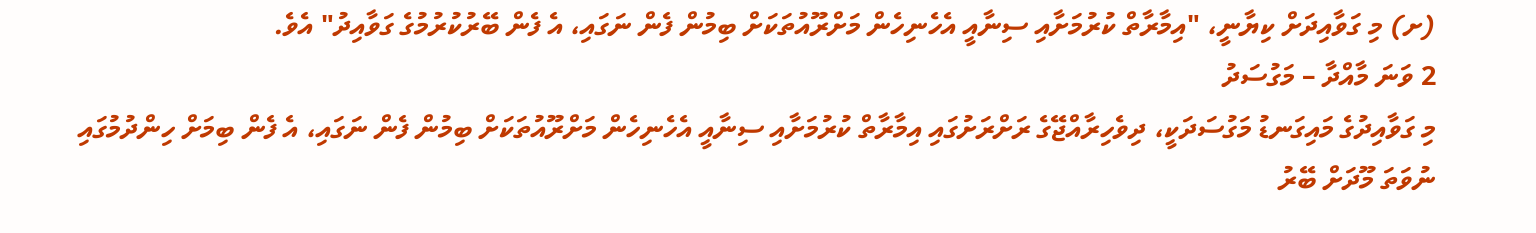(ށ) މި ގަވާއިދަށް ކިޔާނީ، "އިމާރާތް ކުރުމަށާއި ސިނާއީ އެހެނިހެން މަށްރޫއުތަކަށް ބިމުން ފެން ނަގައި، އެ ފެން ބޭރުކުރުމުގެ ގަވާއިދު" އެވެ.
2 ވަނަ މާއްދާ – މަގުސަދު
މި ގަވާއިދުގެ މައިގަނޑު މަގުސަދަކީ، ދިވެހިރާއްޖޭގެ ރަށްރަށުގައި އިމާރާތް ކުރުމަށާއި ސިނާއީ އެހެނިހެން މަށްރޫއުތަކަށް ބިމުން ފެން ނަގައި، އެ ފެން ބިމަށް ހިންދުމުގައި ނުވަތަ މޫދަށް ބޭރު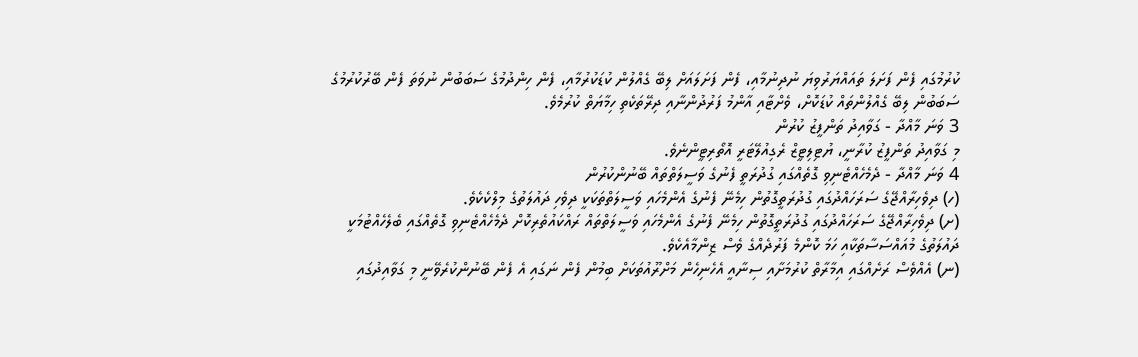ކުރުމުގައި ފެން ފަށަލަ ތައައްޔަރުވިޔަ ނުދިނުމާއި، ފެން ފަށަލައަށް ލިބޭ ގެއްލުން ކުޑަކުރުމާއި، ފެން ހިންދުމުގެ ސަބަބުން ނުވަތަ ފެން ބޭރުކުރުމުގެ ސަބަބުން ލިބޭ ގެއްލުންތައް ކުޑަކޮށް، ވެށްޓާއި އާންމު ފަރުދުންނާއި ދިރޭތަކެތި ހިމާޔަތް ކުރުމެވެ.
3 ވަނަ މާއްދާ - ގަވާއިދު ތަންފީޒު ކުރުން
މި ގަވާއިދު ތަންފީޒު ކުރާނީ، ޔުޓިލިޓީޒް ރެގިއުލޭޓަރީ އޮތޯރިޓީންނެވެ.
4 ވަނަ މާއްދާ - ދެމެހެއްޓެނިވި ގޮތެއްގައި ގުދުރަތީ ފެނުގެ ވަސީލަތްތައް ބޭނުންކުރުން
(ހ) ދިވެހިރާއްޖޭގެ ސަރަހައްދުގައި ގުދުރަތީގޮތުން ހިމެނޭ ފެނުގެ އެންމެހައި ވަސީލަތްތަކަކީ ދިވެހި ދައުލަތުގެ މިލްކެކެވެ.
(ށ) ދިވެހިރާއްޖޭގެ ސަރަހައްދުގައި ގުދުރަތީގޮތުން ހިމެނޭ ފެނުގެ އެންމެހައި ވަސީލަތްތައް ރައްކައުތެރިކޮށް ދެމެހެއްޓެނިވި ގޮތެއްގައި ބެލެހެއްޓުމަކީ ދައުލަތުގެ މުއައްސަސާތަކާއި ހަމަ ކޮންމެ ފަރުދެއްގެ ވެސް ޒިންމާއެކެވެ.
(ނ) އެއްވެސް ރަށެއްގައި އިމާރާތް ކުރުމަށާއި ސިނާއީ އެހެނިހެން މަށްރޫއުތަކަށް ބިމުން ފެން ނަގައި އެ ފެން ބޭނުންކުރެވޭނީ މި ގަވާއިދުގައި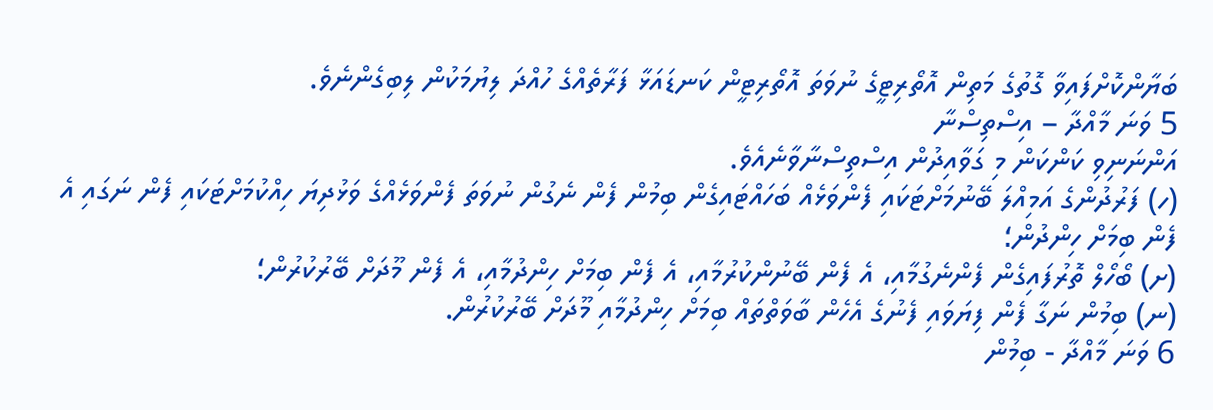ބަޔާންކޮށްފައިވާ ގޮތުގެ މަތިން އޮތޯރިޓީގެ ނުވަތަ އޮތޯރިޓީން ކަނޑައަޅާ ފަރާތެއްގެ ހުއްދަ ލިޔުމަކުން ލިބިގެންނެވެ.
5 ވަނަ މާއްދާ – އިސްތިސްނާ
އަންނަނިވި ކަންކަން މި ގަވާއިދުން އިސްތިސްނާވާނެއެވެ.
(ހ) ފަރުދުންގެ އަމިއްލަ ބޭނުމަށްޓަކައި ފެންވަޅެއް ބަހައްޓައިގެން ބިމުން ފެން ނެގުން ނުވަތަ ފެންވަޅެއްގެ ވަޅުދިޔަ ހިއްކުމަށްޓަކައި ފެން ނަގައި އެ ފެން ބިމަށް ހިންދުން؛
(ށ) ބޯހޯލް ތޮރުފައިގެން ފެންނެގުމާއި، އެ ފެން ބޭނުންކުރުމާއި، އެ ފެން ބިމަށް ހިންދުމާއި، އެ ފެން މޫދަށް ބޭރުކުރުން؛
(ނ) ބިމުން ނަގާ ފެން ފިޔަވައި ފެނުގެ އެހެން ބާވަތްތައް ބިމަށް ހިންދުމާއި މޫދަށް ބޭރުކުރުން.
6 ވަނަ މާއްދާ - ބިމުން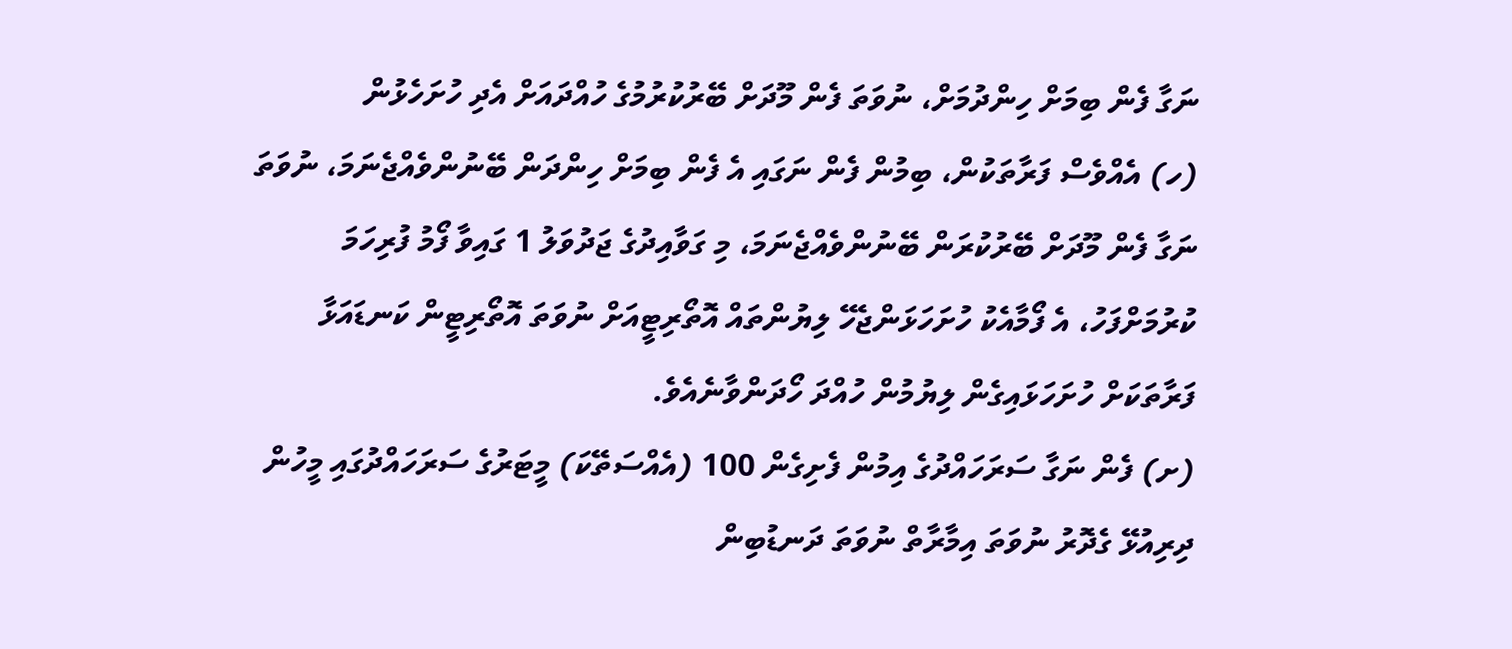ނަގާ ފެން ބިމަށް ހިންދުމަށް، ނުވަތަ ފެން މޫދަށް ބޭރުކުރުމުގެ ހުއްދައަށް އެދި ހުށަހެޅުން
(ހ) އެއްވެސް ފަރާތަކުން، ބިމުން ފެން ނަގައި އެ ފެން ބިމަށް ހިންދަން ބޭނުންވެއްޖެނަމަ، ނުވަތަ ނަގާ ފެން މޫދަށް ބޭރުކުރަން ބޭނުންވެއްޖެނަމަ، މި ގަވާއިދުގެ ޖަދުވަލު 1 ގައިވާ ފޯމު ފުރިހަމަ ކުރުމަށްފަހު، އެ ފޯމާއެކު ހުށަހަޅަންޖެހޭ ލިޔުންތައް އޮތޯރިޓީއަށް ނުވަތަ އޮތޯރިޓީން ކަނޑައަޅާ ފަރާތަކަށް ހުށަހަޅައިގެން ލިޔުމުން ހުއްދަ ހޯދަންވާނެއެވެ.
(ށ) ފެން ނަގާ ސަރަހައްދުގެ އިމުން ފެށިގެން 100 (އެއްސަތޭކަ) މީޓަރުގެ ސަރަހައްދުގައި މީހުން ދިރިއުޅޭ ގެދޮރު ނުވަތަ އިމާރާތް ނުވަތަ ދަނޑުބިން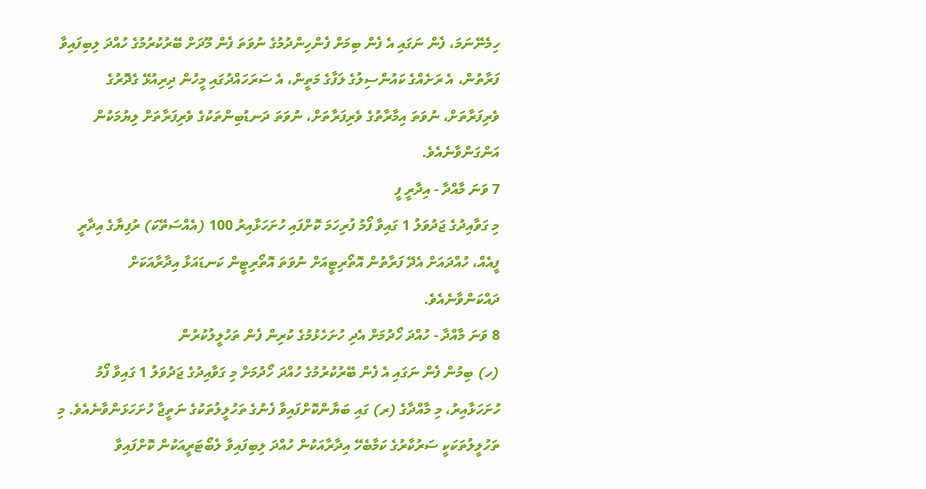ހިމެނޭނަމަ، ފެން ނަގައި އެ ފެން ބިމަށް ފެންހިންދުމުގެ ނުވަތަ ފެން މޫދަށް ބޭރުކުރުމުގެ ހުއްދަ ލިބިފައިވާ ފަރާތުން، އެ ރަށެއްގެ ކައުންސިލުގެ ލަފާގެ މަތީން، އެ ސަރަހައްދުގައި މީހުން ދިރިއުޅޭ ގެދޮރުގެ ވެރިފަރާތަށް، ނުވަތަ އިމާރާތުގެ ވެރިފަރާތަށް، ނުވަތަ ދަނޑުބިންތަކުގެ ވެރިފަރާތަށް ލިޔުމަކުން އަންގަންވާނެއެވެ.
7 ވަނަ މާއްދާ - އިދާރީ ފީ
މި ގަވާއިދުގެ ޖަދުވަލު 1 ގައިވާ ފޯމު ފުރިހަމަ ކޮށްފައި ހުށަހަޅާއިރު 100 (އެއްސަތޭކަ) ރުފިޔާގެ އިދާރީ ފީއެއް، ހުއްދައަށް އެދޭ ފަރާތުން އޮތޯރިޓީއަށް ނުވަތަ އޮތޯރިޓީން ކަނޑައަޅާ އިދާރާއަކަށް ދައްކަންވާނެއެވެ.
8 ވަނަ މާއްދާ - ހުއްދަ ހޯދުމަށް އެދި ހުށަހެޅުމުގެ ކުރިން ފެން ތަހުލީލުކުރުން
(ހ) ބިމުން ފެން ނަގައި އެ ފެން ބޭރުކުރުމުގެ ހުއްދަ ހޯދުމަށް މި ގަވާއިދުގެ ޖަދުވަލު 1 ގައިވާ ފޯމު ހުށަހަޅާއިރު، މި މާއްދާގެ (ރ) ގައި ބަޔާންކޮށްފައިވާ ފެނުގެ ތަހުލީލުތަކުގެ ނަތީޖާ ހުށަހަޅަންވާނެއެވެ. މި ތަހުލީލުތަކަކީ ސަރުކާރުގެ ކަމާބެހޭ އިދާރާއަކުން ހުއްދަ ލިބިފައިވާ ލެބޯޓަރީއަކުން ކޮށްފައިވާ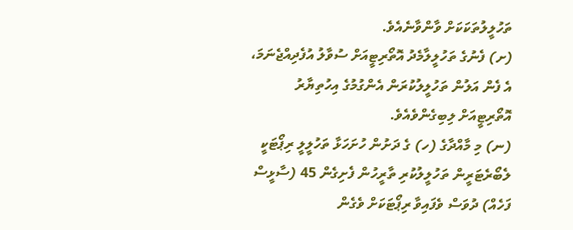ތަހުލީލުތަކަކަށް ވާންވާނެއެވެ.
(ށ) ފެނުގެ ތަހުލީލާމެދު އޮތޯރިޓީއަށް ސުވާލު އުފެދިއްޖެނަމަ، އެ ފެން އަލުން ތަހުލީލުކުރަން އެންގުމުގެ އިހުތިޔާރު އޮތޯރިޓީއަށް ލިބިގެންވެއެވެ.
(ނ) މި މާއްދާގެ (ހ) ގެ ދަށުން ހުށަހަޅާ ތަހުލީލީ ރިޕޯޓަކީ ލެބޯރެޓަރީން ތަހުލީލުކުރި ތާރީހުން ފެށިގެން 45 (ސާޅީސް ފަހެއް) ދުވަސް ވެފައިވާ ރިޕޯޓަކަށް ވެގެން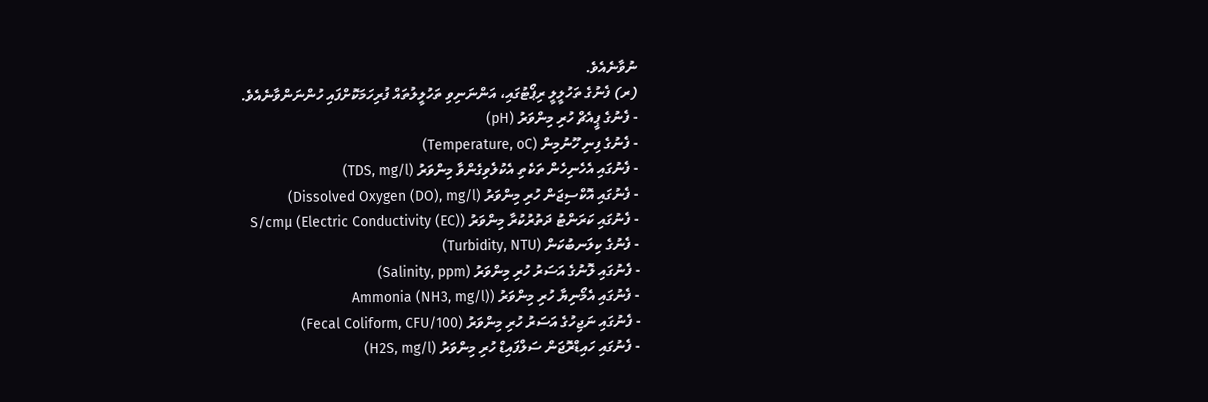ނުވާނެއެވެ.
(ރ) ފެނުގެ ތަހުލީލީ ރިޕޯޓުގައި، އަންނަނިވި ތަހުލީލުތައް ފުރިހަމަކޮށްފައި ހުންނަންވާނެއެވެ.
- ފެނުގެ ޕީއެޗް ހުރި މިންވަރު (pH)
- ފެނުގެ ފިނި ހޫނުމިން (Temperature, oC)
- ފެނުގައި އެހެނިހެން ތަކެތި އެކުލެވިގެންވާ މިންވަރު (TDS, mg/l)
- ފެނުގައި އޮކްސިޖަން ހުރި މިންވަރު (Dissolved Oxygen (DO), mg/l)
- ފެނުގައި ކަރަންޓު ދަތުރުކުރާ މިންވަރު (S/cmµ (Electric Conductivity (EC)
- ފެނުގެ ކިލަނބުކަން (Turbidity, NTU)
- ފެނުގައި ލޮނުގެ އަސަރު ހުރި މިންވަރު (Salinity, ppm)
- ފެނުގައި އެމޯނިޔާ ހުރި މިންވަރު (Ammonia (NH3, mg/l)
- ފެނުގައި ނަޖިހުގެ އަސަރު ހުރި މިންވަރު (Fecal Coliform, CFU/100)
- ފެނުގައި ހައިޑްރޮޖަން ސަލްފައިޑް ހުރި މިންވަރު (H2S, mg/l)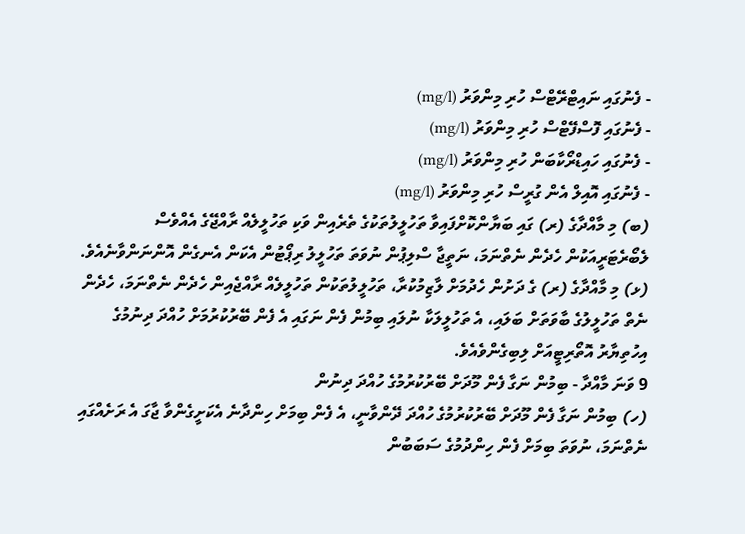- ފެނުގައި ނައިޓްރޭޓްސް ހުރި މިންވަރު (mg/l)
- ފެނުގައި ފޮސްފޭޓްސް ހުރި މިންވަރު (mg/l)
- ފެނުގައި ހައިޑްރޯކާބަން ހުރި މިންވަރު (mg/l)
- ފެނުގައި އޮއިލް އެން ގުރީސް ހުރި މިންވަރު (mg/l)
(ބ) މި މާއްދާގެ (ރ) ގައި ބަޔާންކޮށްފައިވާ ތަހުލީލުތަކުގެ ތެރެއިން ވަކި ތަހުލީލެއް ރާއްޖޭގެ އެއްވެސް ލެބޯރެޓަރީއަކުން ހެދެން ނެތްނަމަ، ނަތީޖާ ސްލިޕުން ނުވަތަ ތަހުލީލު ރިޕޯޓުން އެކަން އެނގެން އޮންނަންވާނެއެވެ.
(ޅ) މި މާއްދާގެ (ރ) ގެ ދަށުން ހެދުމަށް ލާޒިމުކުރާ، ތަހުލީލުތަކުން ތަހުލީލެއް ރާއްޖެއިން ހެދެން ނެތްނަމަ، ހެދެން ނެތް ތަހުލީލުގެ ބާވަތަށް ބަލައި، އެ ތަހުލީލަކާ ނުލައި ބިމުން ފެން ނަގައި އެ ފެން ބޭރުކުރުމަށް ހުއްދަ ދިނުމުގެ އިހުތިޔާރު އޮތޯރިޓީއަށް ލިބިގެންވެއެވެ.
9 ވަނަ މާއްދާ - ބިމުން ނަގާ ފެން މޫދަށް ބޭރުކުރުމުގެ ހުއްދަ ދިނުން
(ހ) ބިމުން ނަގާ ފެން މޫދަށް ބޭރުކުރުމުގެ ހުއްދަ ދޭންވާނީ، އެ ފެން ބިމަށް ހިންދާނެ އެކަށީގެންވާ ޖާގަ އެ ރަށެއްގައި ނެތްނަމަ، ނުވަތަ ބިމަށް ފެން ހިންދުމުގެ ސަބަބުން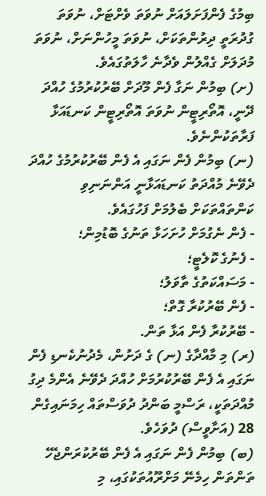ބިމުގެ ފެންފަށަލައަށް ނުވަތަ ވެށްޓަށް، ނުވަތަ ގުދުރަތީ ދިރުންތަކަށް، ނުވަތަ މީހުންނަށް، ނުވަތަ މުދަލަށް ގެއްލުން ވެދާނެ ހާލަތުގައެވެ.
(ށ) ބިމުން ނަގާ ފެން މޫދަށް ބޭރުކުރުމުގެ ހުއްދަ ދޭނީ، އޮތޯރިޓީން ނުވަތަ އޮތޯރިޓީން ކަނޑައަޅާ ފަރާތަކުންނެވެ.
(ނ) ބިމުން ފެން ނަގައި އެ ފެން ބޭރުކުރުމުގެ ހުއްދަ ދެވޭނެ މުއްދަތު ކަނޑައަޅާނީ އަންނަނިވި ކަންތައްތަކަށް ބެލުމަށް ފަހުގައެވެ.
- ފެން ނެގުމަށް ހުށަހަޅާ ތަނުގެ ބޮޑުމިން؛
- ފެނުގެ ކޮލެޓީ؛
- މަސައްކަތުގެ ތާވަލު؛
- ފެން ބޭރުކުރާ ގޮތް؛
- ބޭރުކުރާ ފެން އަޅާ ތަން.
(ރ) މި މާއްދާގެ (ނ) ގެ ދަށުން، މެދުނުކެނޑި ފެން ނަގައި އެ ފެން ބޭރުކުރުމަށް ހުއްދަ ދެވޭނެ އެންމެ ދިގު މުއްދަތަކީ، ރަސްމީ ބަންދު ދުވަސްތައް ހިމަނައިގެން 28 (އަށާވީސް) ދުވަހެވެ.
(ބ) ބިމުން ފެން ނަގައި އެ ފެން ބޭރުކުރަންޖެހޭ ތަންތަން ހިމެނޭ މަށްރޫއުތަކުގައި، މި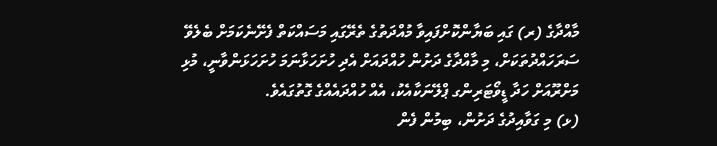މާއްދާގެ (ރ) ގައި ބަޔާންކޮށްފައިވާ މުއްދަތުގެ ތެރޭގައި މަސައްކަތް ފެށޭނެކަމަށް ބެލެވޭ ސަރަހައްދުތަކަށް، މި މާއްދާގެ ދަށުން ހުއްދައަށް އެދި ހުށަހަޅާނަމަ ހުށަހަޅަންވާނީ، މުޅި މަށްރޫއަށް ހަދާ ޑީވޯޓަރިންގ ޕްލޭނަކާއެކު، އެއް ހުއްދައެއްގެ ގޮތުގައެވެ.
(ޅ) މި ގަވާއިދުގެ ދަށުން، ބިމުން ފެން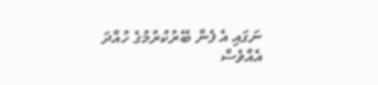ނަގައި އެ ފެން ބޭރުކުރުމުގެ ހުއްދަ އެއްވެސް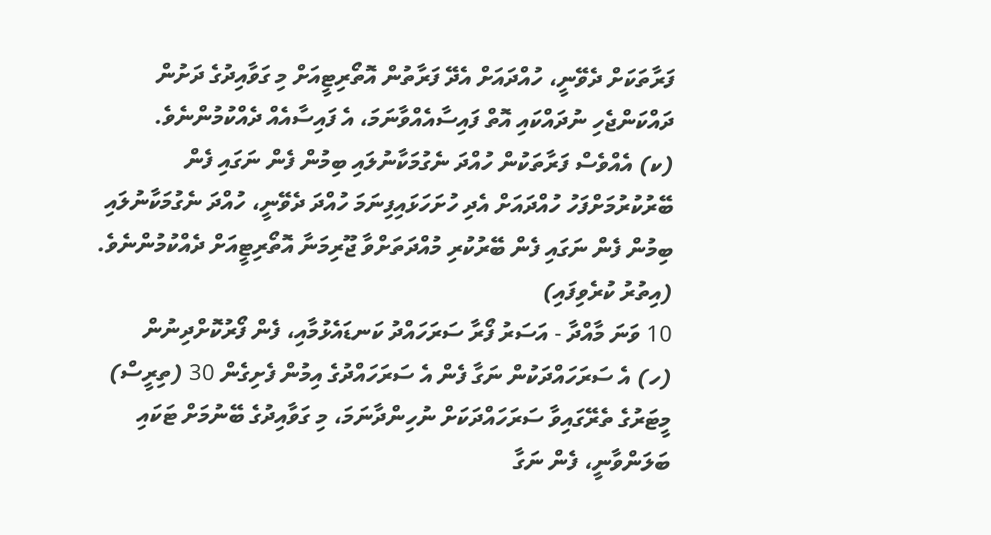ފަރާތަކަށް ދެވޭނީ، ހުއްދައަށް އެދޭ ފަރާތުން އޮތޯރިޓީއަށް މި ގަވާއިދުގެ ދަށުން ދައްކަންޖެހި ނުދައްކައި އޮތް ފައިސާއެއްވާނަމަ، އެ ފައިސާއެއް ދެއްކުމުންނެވެ.
(ކ) އެއްވެސް ފަރާތަކުން ހުއްދަ ނެގުމަކާނުލައި ބިމުން ފެން ނަގައި ފެން ބޭރުކުރުމަށްފަހު ހުއްދައަށް އެދި ހުށަހަޅައިފިނަމަ ހުއްދަ ދެވޭނީ، ހުއްދަ ނެގުމަކާނުލައި ބިމުން ފެން ނަގައި ފެން ބޭރުކުރި މުއްދަތަށްވާ ޖޫރިމަނާ އޮތޯރިޓީއަށް ދެއްކުމުންނެވެ. (އިތުރު ކުރެވިފައި)
10 ވަނަ މާއްދާ - އަސަރު ފޯރާ ސަރަހައްދު ކަނޑައެޅުމާއި، ފެން ފޯރުކޮށްދިނުން
(ހ) އެ ސަރަހައްދަކުން ނަގާ ފެން އެ ސަރަހައްދުގެ އިމުން ފެށިގެން 30 (ތިރީސް) މީޓަރުގެ ތެރޭގައިވާ ސަރަހައްދަކަށް ނުހިންދާނަމަ، މި ގަވާއިދުގެ ބޭނުމަށް ޓަކައި ބަލަންވާނީ، ފެން ނަގާ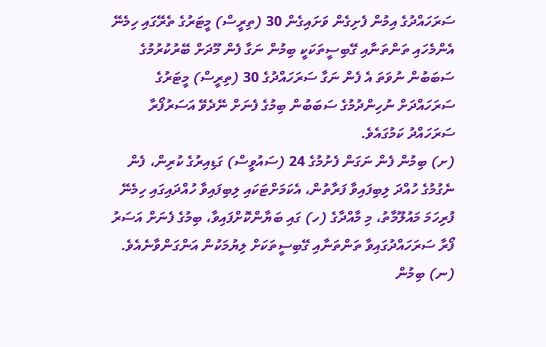ސަރަހައްދުގެ އިމުން ފެށިގެން ވަށައިގެން 30 (ތިރީސް) މީޓަރުގެ ތެރޭގައި ހިމެނޭ އެންމެހައި ތަންތަނާއި ގޭބިސީތަކަކީ ބިމުން ނަގާ ފެން މޫދަށް ބޭރުކުރުމުގެ ސަބަބުން ނުވަތަ އެ ފެން ނަގާ ސަރަހައްދުގެ 30 (ތިރީސް) މީޓަރުގެ ސަރަހައްދަށް ނުހިންދުމުގެ ސަބަބުން ބިމުގެ ފެނަށް ނޭދެވޭ އަސަރުފޯރާ ސަރަހައްދު ކަމުގައެވެ.
(ށ) ބިމުން ފެން ނަގަން ފެށުމުގެ 24 (ސައުވީސް) ގަޑިއިރުގެ ކުރިން، ފެން ނެގުމުގެ ހުއްދަ ލިބިފައިވާ ފަރާތުން، އެކަމަށްޓަކައި ލިބިފައިވާ ހުއްދައިގައި ހިމެނޭ ފުރިހަމަ މައުލޫމާތު، މި މާއްދާގެ (ހ) ގައި ބަޔާންކޮށްފައިވާ، ބިމުގެ ފެނަށް އަސަރު ފޯރާ ސަރަހައްދުގައިވާ ތަންތަނާއި ގޭބިސީތަކަށް ލިޔުމަކުން އަންގަންވާނެއެވެ.
(ނ) ބިމުން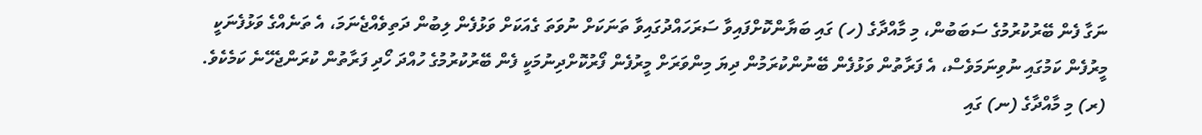ނަގާ ފެން ބޭރުކުރުމުގެ ސަބަބުން، މި މާއްދާގެ (ހ) ގައި ބަޔާންކޮށްފައިވާ ސަރަހައްދުގައިވާ ތަނަކަށް ނުވަތަ ގެއަކަށް ވަޅުފެން ލިބުން ދަތިވެއްޖެނަމަ، އެ ތަނެއްގެ ވަޅުފެނަކީ މީރުފެން ކަމުގައި ނުވިނަމަވެސް، އެ ފަރާތުން ވަޅުފެން ބޭނުންކުރަމުން ދިޔަ މިންވަރަށް މީރުފެން ފޯރުކޮށްދިނުމަކީ ފެން ބޭރުކުރުމުގެ ހުއްދަ ހޯދި ފަރާތުން ކުރަންޖެހޭނެ ކަމެކެވެ.
(ރ) މި މާއްދާގެ (ނ) ގައި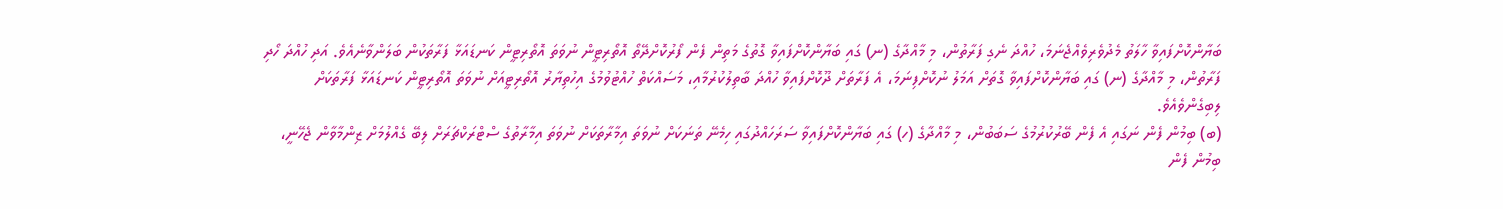ބަޔާންކޮށްފައިވާ ހާލަތު މެދުވެރިވެއްޖެނަމަ، ހުއްދަ ނެގި ފަރާތުން، މި މާއްދާގެ (ނ) ގައި ބަޔާންކޮށްފައިވާ ގޮތުގެ މަތިން ފެން ފޯރުކޮށްދޭތޯ އޮތޯރިޓީން ނުވަތަ އޮތޯރިޓީން ކަނޑައަޅާ ފަރާތަކުން ބަލަންވާނެއެވެ. އަދި ހުއްދަ ހޯދި ފަރާތުން، މި މާއްދާގެ (ނ) ގައި ބަޔާންކޮށްފައިވާ ގޮތަށް އަމަލު ނުކޮށްފިނަމަ، އެ ފަރާތަށް ދޫކޮށްފައިވާ ހުއްދަ ބާތިލުކުރުމާއި، މަސައްކަތް ހުއްޓުވުމުގެ އިހުތިޔާރު އޮތޯރިޓީއަށް ނުވަތަ އޮތޯރިޓީން ކަނޑައަޅާ ފަރާތަކަށް ލިބިގެންވެއެވެ.
(ބ) ބިމުން ފެން ނަގައި އެ ފެން ބޭރުކުރުމުގެ ސަބަބުން، މި މާއްދާގެ (ހ) ގައި ބަޔާންކޮށްފައިވާ ސަރަހައްދުގައި ހިމެނޭ ތަނަކަށް ނުވަތަ އިމާރާތަކަށް ނުވަތަ އިމާރާތުގެ ސްޓްރަކްޗަރަށް ލިބޭ ގެއްލުމަށް ޒިންމާވާން ޖެހޭނީ، ބިމުން ފެން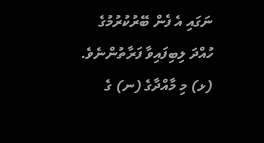ނަގައި އެ ފެން ބޭރުކުރުމުގެ ހުއްދަ ލިބިފައިވާ ފަރާތުންނެވެ.
(ޅ) މި މާއްދާގެ (ނ) ގެ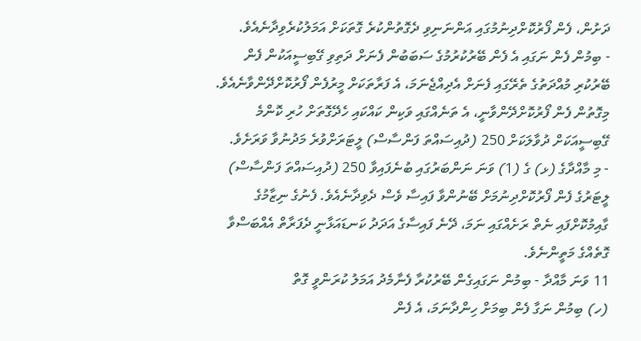ދަށުން، ފެން ފޯރުކޮށްދިނުމުގައި އަންނަނިވި ދެގޮތުންކުރެ ގޮތަކަށް އަމަލުކުރެވިދާނެއެވެ.
- ބިމުން ފެން ނަގައި އެ ފެން ބޭރުކުރުމުގެ ސަބަބުން ފެނަށް ދަތިވި ގޭބިސީއަކުން ފެން ބޭރުކުރި މުއްދަތުގެ ތެރޭގައި ފެނަށް އެދިއްޖެނަމަ، އެ ފަރާތަކަށް މީރުފެން ފޯރުކޮށްދޭންވާނެއެވެ. މިގޮތުން ފެން ފޯރުކޮށްދޭންވާނީ، އެ ތަނެއްގައި ވަކިން ކައްކައި ހެދޭގޮތަށް ހުރި ކޮންމެ ގޭބިސީއަކަށް ދުވާލަކަށް 250 (ދުއިސައްތަ ފަންސާސް) ލީޓަރަށްވުރެ މަދުނުވާ ވަރަށެވެ.
- މި މާއްދާގެ (ޅ) ގެ (1) ވަނަ ނަންބަރުގައި ބުނެފައިވާ 250 (ދުއިސައްތަ ފަންސާސް) ލީޓަރުގެ ފެން ފޯރުކޮށްދިނުމަށް ބޭނުންވާ ފައިސާ ވެސް ދެވިދާނެއެވެ. ފެނުގެ ނިޒާމުގެ ގާއިމުކޮށްފައި ނެތް ރަށެއްގައި ނަމަ، ދޭނެ ފައިސާގެ އަދަދު ކަނޑައަޅާނީ ދެފަރާތް އެއްބަސްވާ ގޮތެއްގެ މަތީންނެވެ.
11 ވަނަ މާއްދާ - ބިމުން ނަގައިގެން ބޭރުކުރާ ފެނާމެދު އަމަލު ކުރަންވީ ގޮތް
(ހ) ބިމުން ނަގާ ފެން ބިމަށް ހިންދާނަމަ، އެ ފެން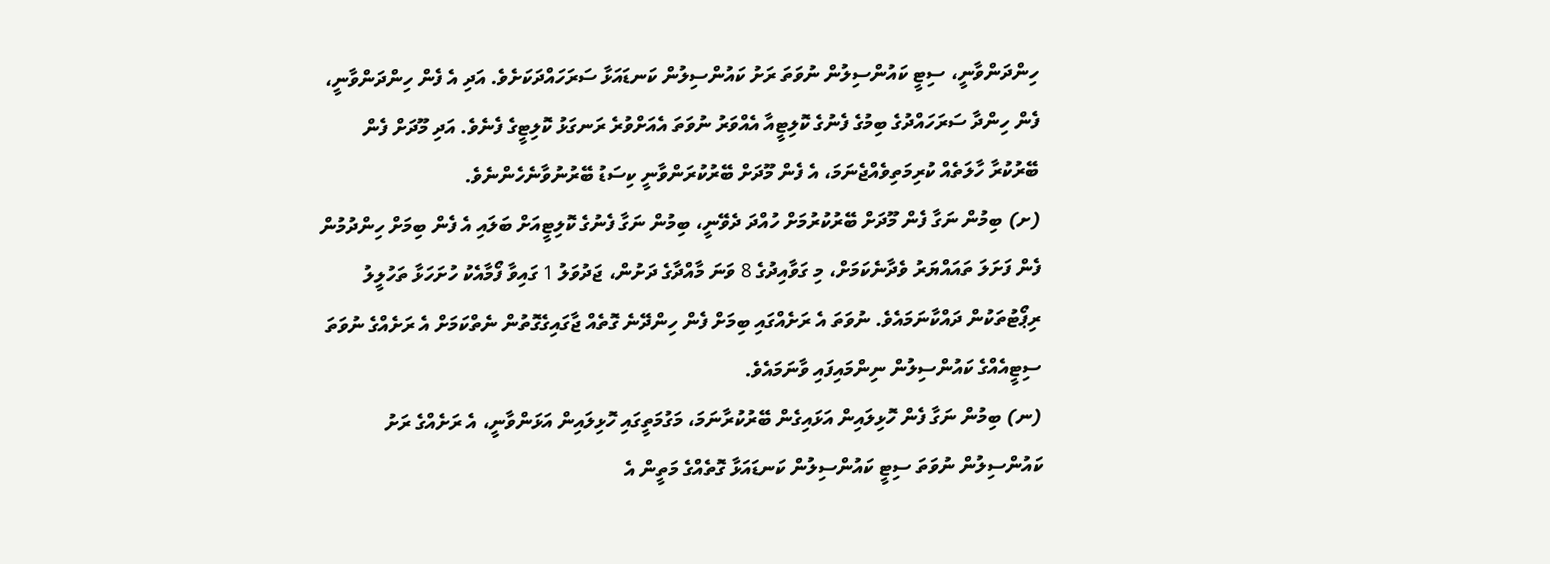ހިންދަންވާނީ، ސިޓީ ކައުންސިލުން ނުވަތަ ރަށު ކައުންސިލުން ކަނޑައަޅާ ސަރަހައްދަކަށެވެ. އަދި އެ ފެން ހިންދަންވާނީ، ފެން ހިންދާ ސަރަހައްދުގެ ބިމުގެ ފެނުގެ ކޮލިޓީއާ އެއްވަރު ނުވަތަ އެއަށްވުރެ ރަނގަޅު ކޮލިޓީގެ ފެނެވެ. އަދި މޫދަށް ފެން ބޭރުކުރާ ހާލަތެއް ކުރިމަތިވެއްޖެނަމަ، އެ ފެން މޫދަށް ބޭރުކުރަންވާނީ ކިސަޑު ބޭރުނުވާނެހެންނެވެ.
(ށ) ބިމުން ނަގާ ފެން މޫދަށް ބޭރުކުރުމަށް ހުއްދަ ދެވޭނީ، ބިމުން ނަގާ ފެނުގެ ކޮލިޓީއަށް ބަލައި އެ ފެން ބިމަށް ހިންދުމުން ފެން ފަށަލަ ތައައްޔަރު ވެދާނެކަމަށް، މި ގަވާއިދުގެ 8 ވަނަ މާއްދާގެ ދަށުން، ޖަދުވަލު 1 ގައިވާ ފޯމާއެކު ހުށަހަޅާ ތަހުލީލު ރިޕޯޓުތަކުން ދައްކާނަމައެވެ. ނުވަތަ އެ ރަށެއްގައި ބިމަށް ފެން ހިންދޭނެ ގޮތެއް ޖާގައިގެގޮތުން ނެތްކަމަށް އެ ރަށެއްގެ ނުވަތަ ސިޓީއެއްގެ ކައުންސިލުން ނިންމައިފައި ވާނަމައެވެ.
(ނ) ބިމުން ނަގާ ފެން ހޮޅިލައިން އަޅައިގެން ބޭރުކުރާނަމަ، މަގުމަތީގައި ހޮޅިލައިން އަޅަންވާނީ، އެ ރަށެއްގެ ރަށު ކައުންސިލުން ނުވަތަ ސިޓީ ކައުންސިލުން ކަނޑައަޅާ ގޮތެއްގެ މަތީން އެ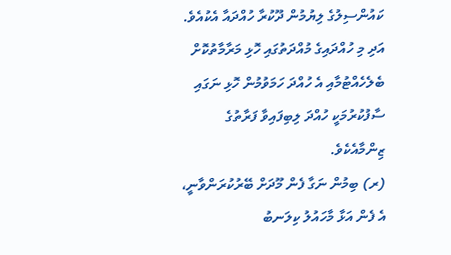ކައުންސިލުގެ ލިޔުމުން ދޫކުރާ ހުއްދައާ އެކުއެވެ. އަދި މި ހުއްދައިގެ މުއްދަތުގައި ހޮޅި މަރާމާތުކޮށް ބެލެހެއްޓުމާއި އެ ހުއްދަ ހަމަވުމުން ހޮޅި ނަގައި ސާފުކުރުމަކީ ހުއްދަ ލިބިފައިވާ ފަރާތުގެ ޒިންމާއެކެވެ.
(ރ) ބިމުން ނަގާ ފެން މޫދަށް ބޭރުކުރަންވާނީ، އެ ފެން އަޅާ މާހައުލު ކިލަނބު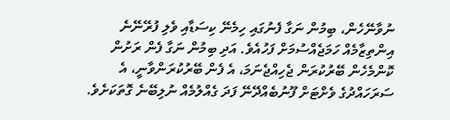ނުވާނޭހެން، ބިމުން ނަގާ ފެނުގައި ހިމެނޭ ކިސަޑާއި ވެލި ފުރޭނޭނެ އިންތިޒާމެއް ހަމަޖެއްސުމަށް ފަހުއެވެ. އަދި ބިމުން ނަގާ ފެން ރަށުން ކޮންމެހެން ބޭރުކުރަން ޖެހިއްޖެނަމަ، އެ ފެން ބޭރުކުރަންވާނީ، އެ ސަރަހައްދުގެ ވެށްޓަށް ފޫނުބެއްދޭނޭ ފަދަ ގެއްލުމެއް ނުލިބޭނެ ގޮތަކަށެވެ.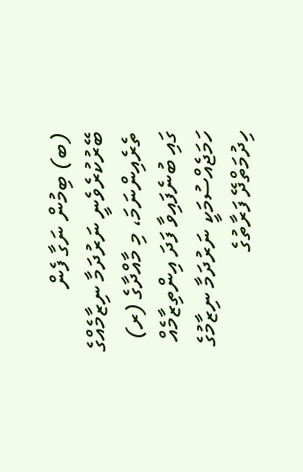(ބ) ބިމުން ނަގާ ފެން ބޭރުކުރެވެނީ ނަރުދަމާ ނިޒާމެއްގެ ތެރެއިންނަމަ، މި މާއްދާގެ (ރ) ގައި ބުނެފައިވާ ފަދަ އިންތިޒާމެއް ހަމަޖެއްސުމަކީ ނަރުދަމާ ނިޒާމުގެ ހިދުމަތްދޭ ފަރާތުގެ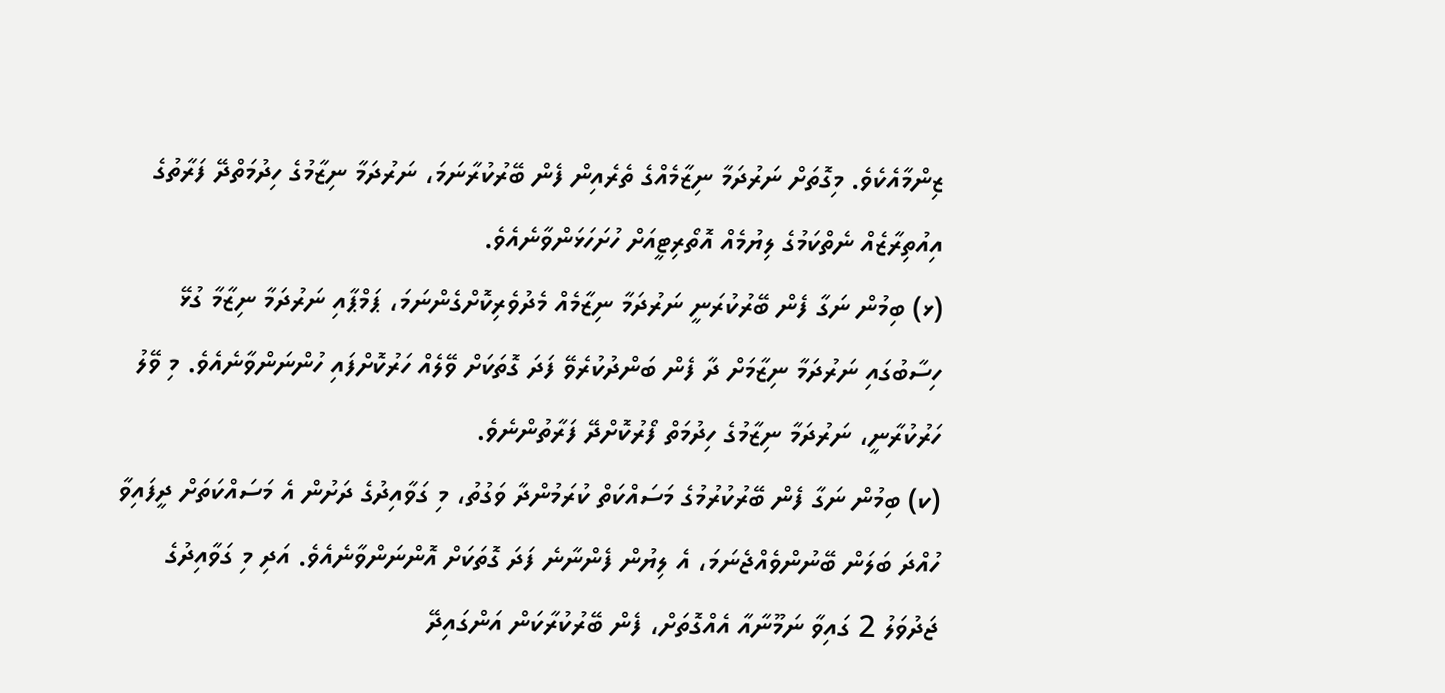ޒިންމާއެކެވެ. މިގޮތަށް ނަރުދަމާ ނިޒާމެއްގެ ތެރެއިން ފެން ބޭރުކުރާނަމަ، ނަރުދަމާ ނިޒާމުގެ ހިދުމަތްދޭ ފަރާތުގެ އިއުތިރާޒެއް ނެތްކަމުގެ ލިޔުމެއް އޮތޯރިޓީއަށް ހުށަހަޅަންވާނެއެވެ.
(ޅ) ބިމުން ނަގާ ފެން ބޭރުކުރަނީ ނަރުދަމާ ނިޒާމެއް މެދުވެރިކޮށްގެންނަމަ، ޕަމްޕާއި ނަރުދަމާ ނިޒާމާ ގުޅޭ ހިސާބުގައި ނަރުދަމާ ނިޒާމަށް ދާ ފެން ބަންދުކުރެވޭ ފަދަ ގޮތަކަށް ވޭލެއް ހަރުކޮށްފައި ހުންނަންވާނެއެވެ. މި ވޭލު ހަރުކުރާނީ، ނަރުދަމާ ނިޒާމުގެ ހިދުމަތް ފޯރުކޮށްދޭ ފަރާތުންނެވެ.
(ކ) ބިމުން ނަގާ ފެން ބޭރުކުރުމުގެ މަސައްކަތް ކުރަމުންދާ ވަގުތު، މި ގަވާއިދުގެ ދަށުން އެ މަސައްކަތަށް ދީފައިވާ ހުއްދަ ބަލަން ބޭނުންވެއްޖެނަމަ، އެ ލިޔުން ފެންނާނެ ފަދަ ގޮތަކަށް އޮންނަންވާނެއެވެ. އަދި މި ގަވާއިދުގެ ޖަދުވަލު 2 ގައިވާ ނަމޫނާއާ އެއްގޮތަށް، ފެން ބޭރުކުރާކަން އަންގައިދޭ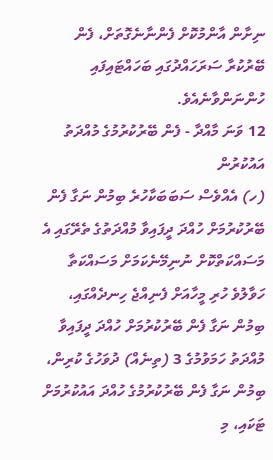ނިށާން އާންމުކޮށް ފެންނާނެގޮތަށް، ފެން ބޭރުކުރާ ސަރަހައްދުގައި ބަހައްޓައިފައި ހުންނަންވާނެއެވެ.
12 ވަނަ މާއްދާ - ފެން ބޭރުކުރުމުގެ މުއްދަތު އައުކުރުން
(ހ) އެއްވެސް ސަބަބަކާހުރެ ބިމުން ނަގާ ފެން ބޭރުކުރުމަށް ހުއްދަ ދީފައިވާ މުއްދަތުގެ ތެރޭގައި އެ މަސައްކަތްކޮށް ނުނިމޭނެކަމަށް މަސައްކަތާ ހަވާލުވެ ހުރި މީހާއަށް ފެނިއްޖެ ހިނދެއްގައި، ބިމުން ނަގާ ފެން ބޭރުކުރުމަށް ހުއްދަ ދީފައިވާ މުއްދަތު ހަމަވުމުގެ 3 (ތިނެއް) ދުވަހުގެ ކުރިން، ބިމުން ނަގާ ފެން ބޭރުކުރުމުގެ ހުއްދަ އައުކުރުމަށް ޓަކައި، މި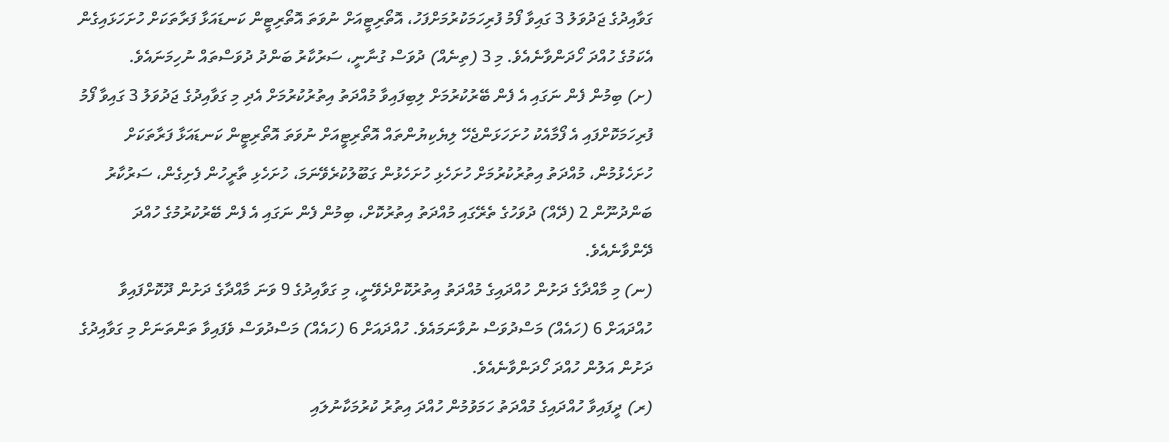ގަވާއިދުގެ ޖަދުވަލު 3 ގައިވާ ފޯމު ފުރިހަމަކުރުމަށްފަހު، އޮތޯރިޓީއަށް ނުވަތަ އޮތޯރިޓީން ކަނޑައަޅާ ފަރާތަކަށް ހުށަހަޅައިގެން އެކަމުގެ ހުއްދަ ހޯދަންވާނެއެވެ. މި 3 (ތިނެއް) ދުވަސް ގުނާނީ، ސަރުކާރު ބަންދު ދުވަސްތައް ނުހިމަނައެވެ.
(ށ) ބިމުން ފެން ނަގައި އެ ފެން ބޭރުކުރުމަށް ލިބިފައިވާ މުއްދަތު އިތުރުކުރުމަށް އެދި މި ގަވާއިދުގެ ޖަދުވަލު 3 ގައިވާ ފޯމު ފުރިހަމަކޮށްފައި އެ ފޯމާއެކު ހުށަހަޅަންޖެހޭ ލިޔެކިޔުންތައް އޮތޯރިޓީއަށް ނުވަތަ އޮތޯރިޓީން ކަނޑައަޅާ ފަރާތަކަށް ހުށަހެޅުމުން، މުއްދަތު އިތުރުކުރުމަށް ހުށަހެޅި ހުށަހެޅުން ގަބޫލުކުރެވޭނަމަ، ހުށަހެޅި ތާރީހުން ފެށިގެން، ސަރުކާރު ބަންދުނޫން 2 (ދޭއް) ދުވަހުގެ ތެރޭގައި މުއްދަތު އިތުރުކޮށް، ބިމުން ފެން ނަގައި އެ ފެން ބޭރުކުރުމުގެ ހުއްދަ ދޭންވާނެއެވެ.
(ނ) މި މާއްދާގެ ދަށުން ހުއްދައިގެ މުއްދަތު އިތުރުކޮށްދެވޭނީ، މި ގަވާއިދުގެ 9 ވަނަ މާއްދާގެ ދަށުން ދޫކޮށްފައިވާ ހުއްދައަށް 6 (ހައެއް) މަސްދުވަސް ނުވާނަމައެވެ. ހުއްދައަށް 6 (ހައެއް) މަސްދުވަސް ވެފައިވާ ތަންތަނަށް މި ގަވާއިދުގެ ދަށުން އަލުން ހުއްދަ ހޯދަންވާނެއެވެ.
(ރ) ދީފައިވާ ހުއްދައިގެ މުއްދަތު ހަމަވުމުން ހުއްދަ އިތުރު ކުރުމަކާނުލައި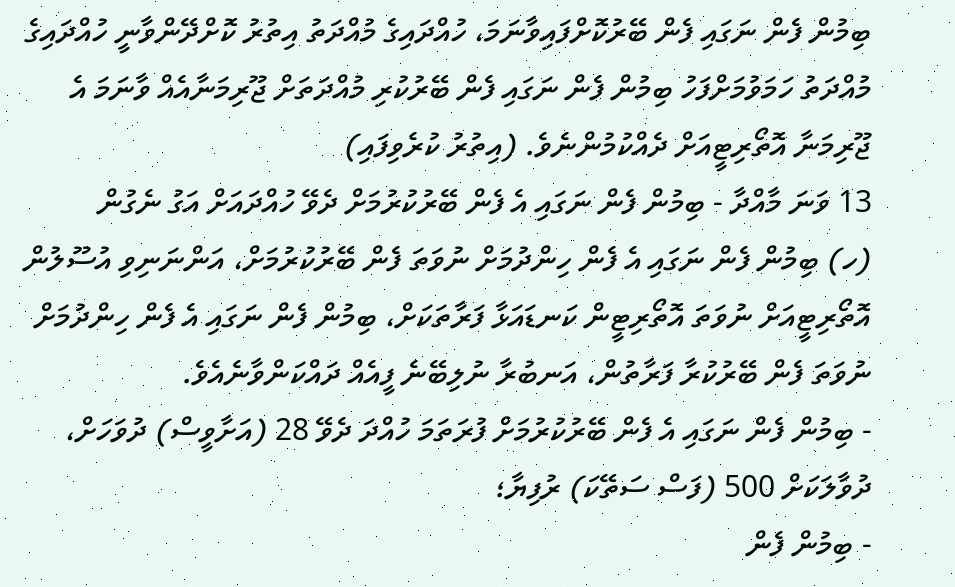ބިމުން ފެން ނަގައި ފެން ބޭރުކޮށްފައިވާނަމަ، ހުއްދައިގެ މުއްދަތު އިތުރު ކޮށްދޭންވާނީ ހުއްދައިގެ މުއްދަތު ހަމަވުމަށްފަހު ބިމުން ފެން ނަގައި ފެން ބޭރުކުރި މުއްދަތަށް ޖޫރިމަނާއެއް ވާނަމަ އެ ޖޫރިމަނާ އޮތޯރިޓީއަށް ދެއްކުމުންނެވެ. (އިތުރު ކުރެވިފައި)
13 ވަނަ މާއްދާ - ބިމުން ފެން ނަގައި އެ ފެން ބޭރުކުރުމަށް ދެވޭ ހުއްދައަށް އަގު ނެގުން
(ހ) ބިމުން ފެން ނަގައި އެ ފެން ހިންދުމަށް ނުވަތަ ފެން ބޭރުކުރުމަށް، އަންނަނިވި އުސޫލުން އޮތޯރިޓީއަށް ނުވަތަ އޮތޯރިޓީން ކަނޑައަޅާ ފަރާތަކަށް، ބިމުން ފެން ނަގައި އެ ފެން ހިންދުމަށް ނުވަތަ ފެން ބޭރުކުރާ ފަރާތުން، އަނބުރާ ނުލިބޭނެ ފީއެއް ދައްކަންވާނެއެވެ.
- ބިމުން ފެން ނަގައި އެ ފެން ބޭރުކުރުމަށް ފުރަތަމަ ހުއްދަ ދެވޭ 28 (އަށާވީސް) ދުވަހަށް، ދުވާލަކަށް 500 (ފަސް ސަތޭކަ) ރުފިޔާ؛
- ބިމުން ފެން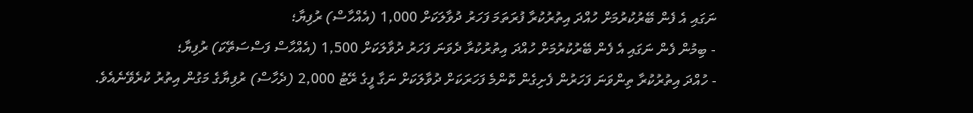ނަގައި އެ ފެން ބޭރުކުރުމަށް ހުއްދަ އިތުރުކުރާ ފުރަތަމަ ފަހަރު ދުވާލަކަށް 1,000 (އެއްހާސް) ރުފިޔާ؛
- ބިމުން ފެން ނަގައި އެ ފެން ބޭރުކުރުމަށް ހުއްދަ އިތުރުކުރާ ދެވަނަ ފަހަރު ދުވާލަކަށް 1,500 (އެއްހާސް ފަސްސަތޭކަ) ރުފިޔާ؛
- ހުއްދަ އިތުރުކުރާ ތިންވަނަ ފަހަރުން ފެށިގެން ކޮންމެ ފަހަރަކަށް ދުވާލަކަށް ނަގާ ފީގެ ރޭޓު 2,000 (ދެހާސް) ރުފިޔާގެ މަގުން އިތުރު ކުރެވޭނެއެވެ.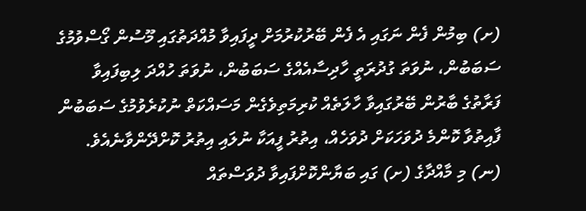(ށ) ބިމުން ފެން ނަގައި އެ ފެން ބޭރުކުރުމަށް ދީފައިވާ މުއްދަތުގައި މޫސުން ގޯސްވުމުގެ ސަބަބުން، ނުވަތަ ގުދުރަތީ ހާދިސާއެއްގެ ސަބަބުން، ނުވަތަ ހުއްދަ ލިބިފައިވާ ފަރާތުގެ ބާރުން ބޭރުގައިވާ ހާލަތެއް ކުރިމަތިވެގެން މަސައްކަތް ނުކުރެވުމުގެ ސަބަބުން ފާއިތުވާ ކޮންމެ ދުވަހަކަށް ދުވަހެއް، އިތުރު ފީއަކާ ނުލައި އިތުރު ކޮށްދޭންވާނެއެވެ.
(ނ) މި މާއްދާގެ (ށ) ގައި ބަޔާންކޮށްފައިވާ ދުވަސްތައް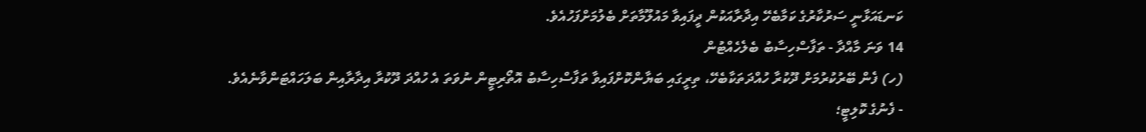ކަނޑައަޅާނީ ސަރުކާރުގެ ކަމާބެހޭ އިދާރާއަކުން ދީފައިވާ މައުލޫމާތަށް ބެލުމަށްފަހުއެވެ.
14 ވަނަ މާއްދާ - ތަފާސްހިސާބު ބެލެހެއްޓުން
(ހ) ފެން ބޭރުކުރުމަށް ދޫކުރާ ހުއްދަތަކާބެހޭ، ތިރީގައި ބަޔާންކޮށްފައިވާ ތަފާސްހިސާބު އޮތޯރިޓީން ނުވަތަ އެ ހުއްދަ ދޫކުރާ އިދާރާއިން ބަލަހައްޓަންވާނެއެވެ.
- ފެނުގެ ކޮލިޓީ؛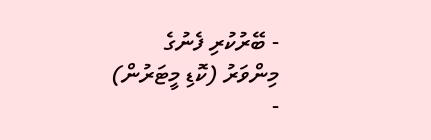- ބޭރުކުރި ފެނުގެ މިންވަރު (ކޮޑި މީޓަރުން)
-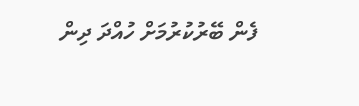ފެން ބޭރުކުރުމަށް ހުއްދަ ދިން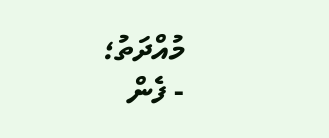މުއްދަތު؛
- ފެން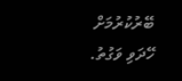ބޭރުކުރުމަށް ހޭދަވި ވަގުތު.